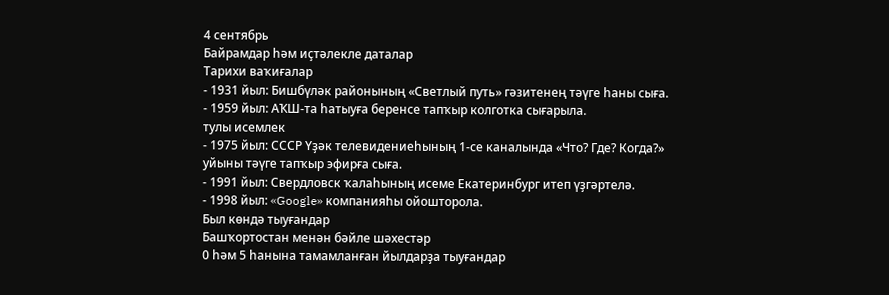4 сентябрь
Байрамдар һәм иҫтәлекле даталар
Тарихи ваҡиғалар
- 1931 йыл: Бишбүләк районының «Светлый путь» гәзитенең тәүге һаны сыға.
- 1959 йыл: АҠШ-та һатыуға беренсе тапҡыр колготка сығарыла.
тулы исемлек
- 1975 йыл: СССР Үҙәк телевидениеһының 1-се каналында «Что? Где? Когда?» уйыны тәүге тапҡыр эфирға сыға.
- 1991 йыл: Свердловск ҡалаһының исеме Екатеринбург итеп үҙгәртелә.
- 1998 йыл: «Google» компанияһы ойошторола.
Был көндә тыуғандар
Башҡортостан менән бәйле шәхестәр
0 һәм 5 һанына тамамланған йылдарҙа тыуғандар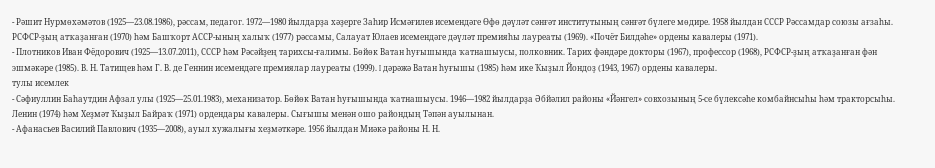- Рәшит Нурмөхәмәтов (1925—23.08.1986), рәссам, педагог. 1972—1980 йылдарҙа хәҙерге Заһир Исмәғилев исемендәге Өфө дәүләт сәнғәт институтының сәнғәт бүлеге мөдире. 1958 йылдан СССР Рәссамдар союзы ағзаһы. РСФСР-ҙың атҡаҙанған (1970) һәм Башҡорт АССР-ының халыҡ (1977) рәссамы, Салауат Юлаев исемендәге дәүләт премияһы лауреаты (1969). «Почёт Билдәһе» ордены кавалеры (1971).
- Плотников Иван Фёдорович (1925—13.07.2011), СССР һәм Рәсәйҙең тарихсы-ғалимы. Бөйөк Ватан һуғышында ҡатнашыусы, полковник. Тарих фәндәре докторы (1967), профессор (1968), РСФСР-ҙың атҡаҙанған фән эшмәкәре (1985). В. Н. Татищев һәм Г. В. де Геннин исемендәге премиялар лауреаты (1999). I дәрәжә Ватан һуғышы (1985) һәм ике Ҡыҙыл Йондоҙ (1943, 1967) ордены кавалеры.
тулы исемлек
- Сәфиуллин Баһаутдин Афзал улы (1925—25.01.1983), механизатор. Бөйөк Ватан һуғышында ҡатнашыусы. 1946—1982 йылдарҙа Әбйәлил районы «Йәнгел» совхозының 5-се бүлексәһе комбайнсыһы һәм тракторсыһы. Ленин (1974) һәм Хеҙмәт Ҡыҙыл Байраҡ (1971) ордендары кавалеры. Сығышы менән ошо райондың Тәпән ауылынан.
- Афанасьев Василий Павлович (1935—2008), ауыл хужалығы хеҙмәткәре. 1956 йылдан Миәкә районы Н. Н.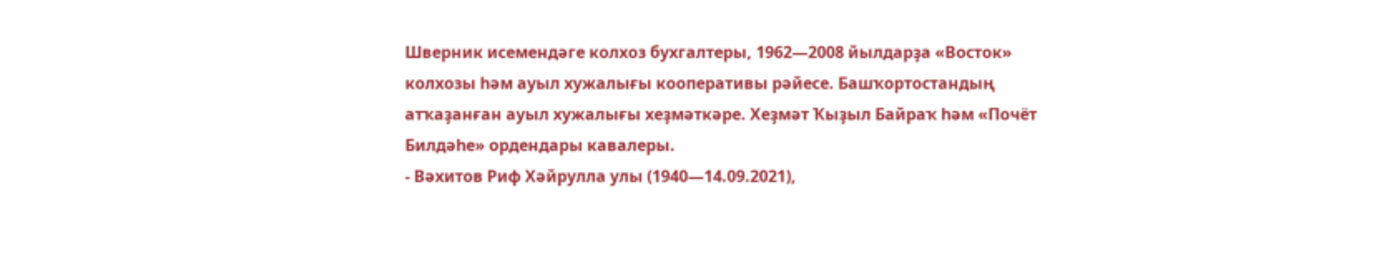Шверник исемендәге колхоз бухгалтеры, 1962—2008 йылдарҙа «Восток» колхозы һәм ауыл хужалығы кооперативы рәйесе. Башҡортостандың атҡаҙанған ауыл хужалығы хеҙмәткәре. Хеҙмәт Ҡыҙыл Байраҡ һәм «Почёт Билдәһе» ордендары кавалеры.
- Вәхитов Риф Хәйрулла улы (1940—14.09.2021),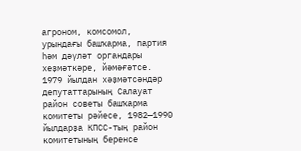агроном, комсомол, урындағы башҡарма, партия һәм дәүләт органдары хеҙмәткәре, йәмәғәтсе. 1979 йылдан хәҙмәтсәндәр депутаттарының Салауат район советы башҡарма комитеты рәйесе, 1982—1990 йылдарҙа КПСС-тың район комитетының беренсе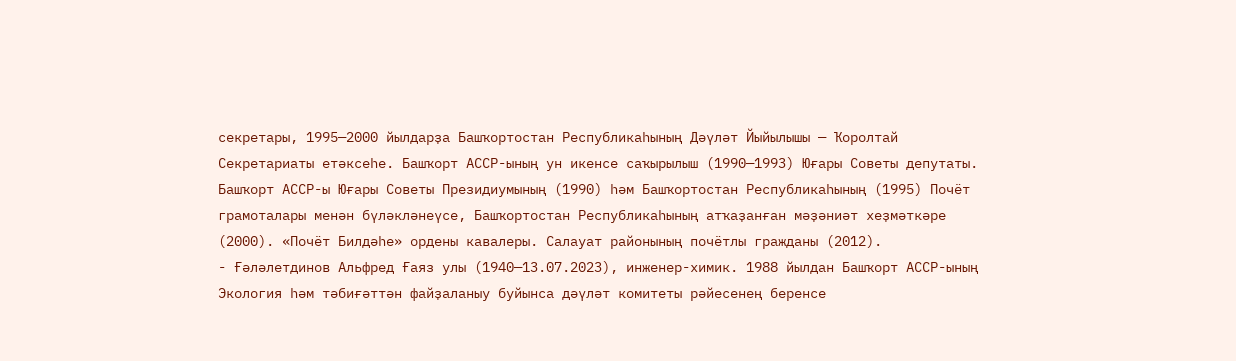секретары, 1995—2000 йылдарҙа Башҡортостан Республикаһының Дәүләт Йыйылышы — Ҡоролтай Секретариаты етәксеһе. Башҡорт АССР-ының ун икенсе саҡырылыш (1990—1993) Юғары Советы депутаты. Башҡорт АССР-ы Юғары Советы Президиумының (1990) һәм Башҡортостан Республикаһының (1995) Почёт грамоталары менән бүләкләнеүсе, Башҡортостан Республикаһының атҡаҙанған мәҙәниәт хеҙмәткәре (2000). «Почёт Билдәһе» ордены кавалеры. Салауат районының почётлы гражданы (2012).
- Ғәләлетдинов Альфред Ғаяз улы (1940—13.07.2023), инженер-химик. 1988 йылдан Башҡорт АССР-ының Экология һәм тәбиғәттән файҙаланыу буйынса дәүләт комитеты рәйесенең беренсе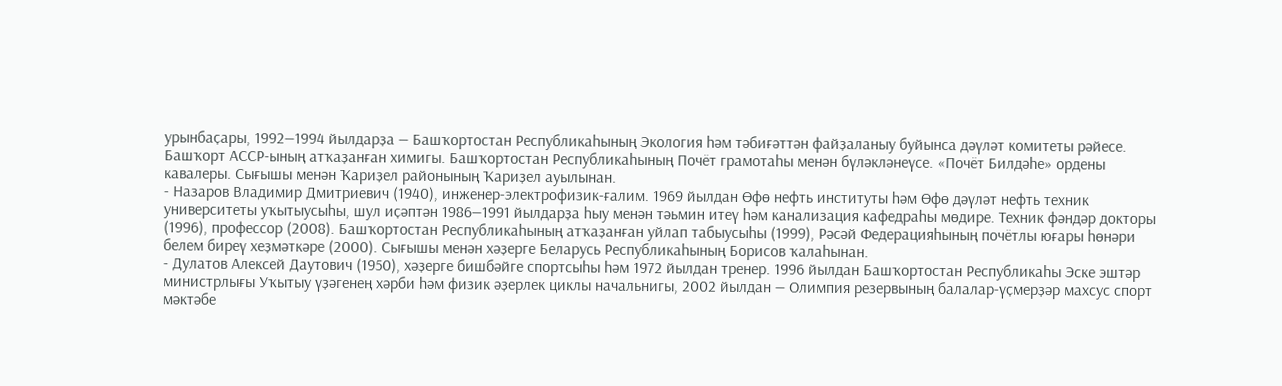урынбаҫары, 1992—1994 йылдарҙа — Башҡортостан Республикаһының Экология һәм тәбиғәттән файҙаланыу буйынса дәүләт комитеты рәйесе. Башҡорт АССР-ының атҡаҙанған химигы. Башҡортостан Республикаһының Почёт грамотаһы менән бүләкләнеүсе. «Почёт Билдәһе» ордены кавалеры. Сығышы менән Ҡариҙел районының Ҡариҙел ауылынан.
- Назаров Владимир Дмитриевич (1940), инженер-электрофизик-ғалим. 1969 йылдан Өфө нефть институты һәм Өфө дәүләт нефть техник университеты уҡытыусыһы, шул иҫәптән 1986—1991 йылдарҙа һыу менән тәьмин итеү һәм канализация кафедраһы мөдире. Техник фәндәр докторы (1996), профессор (2008). Башҡортостан Республикаһының атҡаҙанған уйлап табыусыһы (1999), Рәсәй Федерацияһының почётлы юғары һөнәри белем биреү хеҙмәткәре (2000). Сығышы менән хәҙерге Беларусь Республикаһының Борисов ҡалаһынан.
- Дулатов Алексей Даутович (1950), хәҙерге бишбәйге спортсыһы һәм 1972 йылдан тренер. 1996 йылдан Башҡортостан Республикаһы Эске эштәр министрлығы Уҡытыу үҙәгенең хәрби һәм физик әҙерлек циклы начальнигы, 2002 йылдан — Олимпия резервының балалар-үҫмерҙәр махсус спорт мәктәбе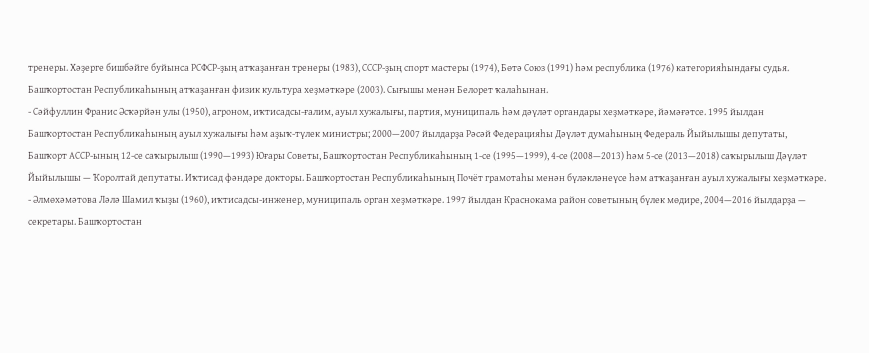тренеры. Хәҙерге бишбәйге буйынса РСФСР-ҙың атҡаҙанған тренеры (1983), СССР-ҙың спорт мастеры (1974), Бөтә Союз (1991) һәм республика (1976) категорияһындағы судья. Башҡортостан Республикаһының атҡаҙанған физик культура хеҙмәткәре (2003). Сығышы менән Белорет ҡалаһынан.
- Сәйфуллин Франис Әсҡәрйән улы (1950), агроном, иҡтисадсы-ғалим, ауыл хужалығы, партия, муниципаль һәм дәүләт органдары хеҙмәткәре, йәмәғәтсе. 1995 йылдан Башҡортостан Республикаһының ауыл хужалығы һәм аҙыҡ-түлек министры; 2000—2007 йылдарҙа Рәсәй Федерацияһы Дәүләт думаһының Федераль Йыйылышы депутаты, Башҡорт АССР-ының 12-се саҡырылыш (1990—1993) Юғары Советы, Башҡортостан Республикаһының 1-се (1995—1999), 4-се (2008—2013) һәм 5-се (2013—2018) саҡырылыш Дәүләт Йыйылышы — Ҡоролтай депутаты. Иҡтисад фәндәре докторы. Башҡортостан Республикаһының Почёт грамотаһы менән бүләкләнеүсе һәм атҡаҙанған ауыл хужалығы хеҙмәткәре.
- Әлмөхәмәтова Ләлә Шамил ҡыҙы (1960), иҡтисадсы-инженер, муниципаль орган хеҙмәткәре. 1997 йылдан Краснокама район советының бүлек мөдире, 2004—2016 йылдарҙа — секретары. Башҡортостан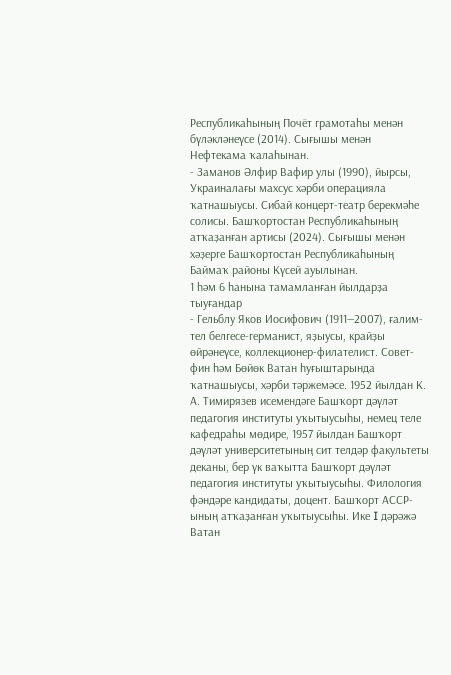Республикаһының Почёт грамотаһы менән бүләкләнеүсе (2014). Сығышы менән Нефтекама ҡалаһынан.
- Заманов Әлфир Вафир улы (1990), йырсы, Украиналағы махсус хәрби операцияла ҡатнашыусы. Сибай концерт-театр берекмәһе солисы. Башҡортостан Республикаһының атҡаҙанған артисы (2024). Сығышы менән хәҙерге Башҡортостан Республикаһының Баймаҡ районы Күсей ауылынан.
1 һәм 6 һанына тамамланған йылдарҙа тыуғандар
- Гельблу Яков Иосифович (1911—2007), ғалим-тел белгесе-германист, яҙыусы, крайҙы өйрәнеүсе, коллекционер-филателист. Совет-фин һәм Бөйөк Ватан һуғыштарында ҡатнашыусы, хәрби тәржемәсе. 1952 йылдан К. А. Тимирязев исемендәге Башҡорт дәүләт педагогия институты уҡытыусыһы, немец теле кафедраһы мөдире, 1957 йылдан Башҡорт дәүләт университетының сит телдәр факультеты деканы, бер үк ваҡытта Башҡорт дәүләт педагогия институты уҡытыусыһы. Филология фәндәре кандидаты, доцент. Башҡорт АССР-ының атҡаҙанған уҡытыусыһы. Ике I дәрәжә Ватан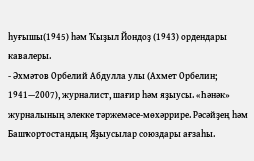һуғышы(1945) һәм Ҡыҙыл Йондоҙ (1943) ордендары кавалеры.
- Әхмәтов Орбелий Абдулла улы (Ахмет Орбелин; 1941—2007), журналист, шағир һәм яҙыусы. «Һәнәк» журналының элекке тәржемәсе-мөхәррире. Рәсәйҙең һәм Башҡортостандың Яҙыусылар союздары ағзаһы.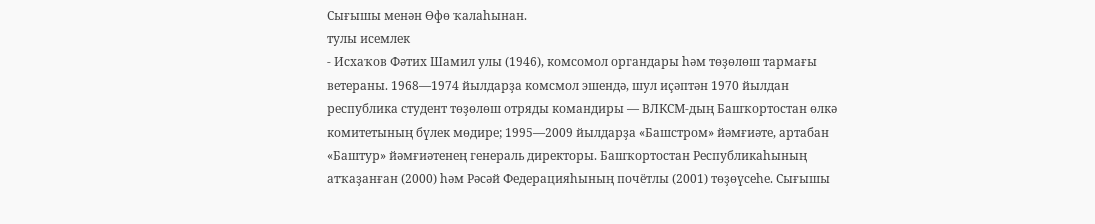Сығышы менән Өфө ҡалаһынан.
тулы исемлек
- Исхаҡов Фәтих Шамил улы (1946), комсомол органдары һәм төҙөлөш тармағы ветераны. 1968—1974 йылдарҙа комсмол эшендә, шул иҫәптән 1970 йылдан республика студент төҙөлөш отряды командиры — ВЛКСМ-дың Башҡортостан өлкә комитетының бүлек мөдире; 1995—2009 йылдарҙа «Башстром» йәмғиәте, артабан «Баштур» йәмғиәтенең генераль директоры. Башҡортостан Республикаһының атҡаҙанған (2000) һәм Рәсәй Федерацияһының почётлы (2001) төҙөүсеһе. Сығышы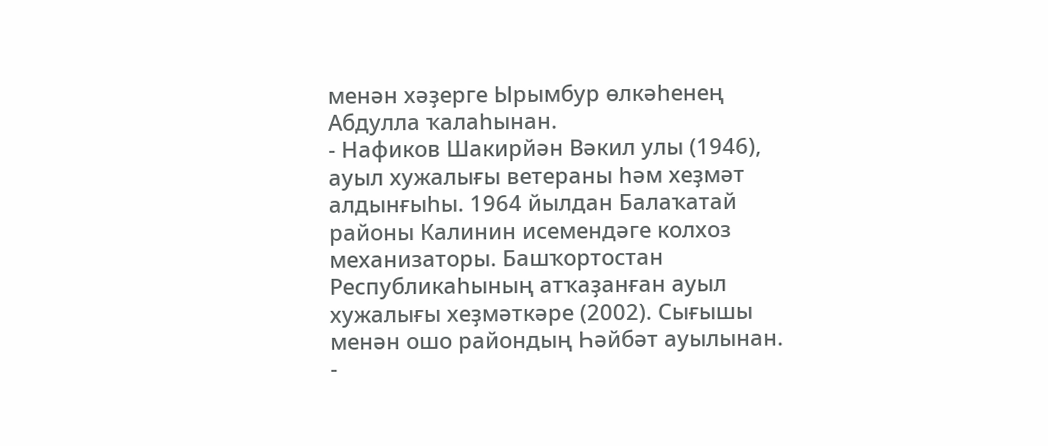менән хәҙерге Ырымбур өлкәһенең Абдулла ҡалаһынан.
- Нафиков Шакирйән Вәкил улы (1946), ауыл хужалығы ветераны һәм хеҙмәт алдынғыһы. 1964 йылдан Балаҡатай районы Калинин исемендәге колхоз механизаторы. Башҡортостан Республикаһының атҡаҙанған ауыл хужалығы хеҙмәткәре (2002). Сығышы менән ошо райондың Һәйбәт ауылынан.
-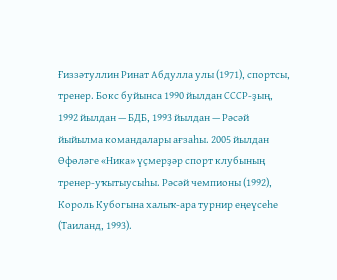Ғиззәтуллин Ринат Абдулла улы (1971), спортсы, тренер. Бокс буйынса 1990 йылдан СССР-ҙың, 1992 йылдан — БДБ, 1993 йылдан — Рәсәй йыйылма командалары ағзаһы. 2005 йылдан Өфөләге «Ника» үҫмерҙәр спорт клубының тренер-уҡытыусыһы. Рәсәй чемпионы (1992), Король Кубогына халыҡ-ара турнир еңеүсеһе (Таиланд, 1993).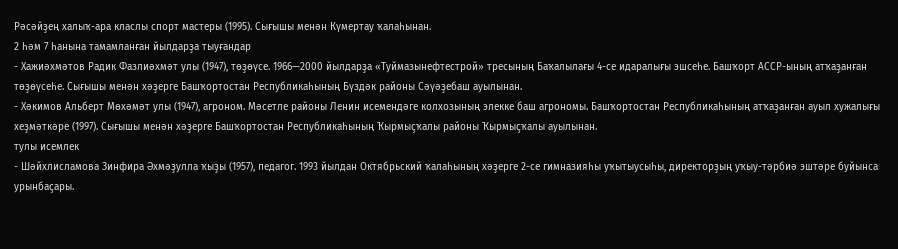Рәсәйҙең халыҡ-ара класлы спорт мастеры (1995). Сығышы менән Күмертау ҡалаһынан.
2 һәм 7 һанына тамамланған йылдарҙа тыуғандар
- Хажиәхмәтов Радик Фазлиәхмәт улы (1947), төҙөүсе. 1966—2000 йылдарҙа «Туймазынефтестрой» тресының Баҡалылағы 4-се идаралығы эшсеһе. Башҡорт АССР-ының атҡаҙанған төҙөүсеһе. Сығышы менән хәҙерге Башҡортостан Республикаһының Бүздәк районы Сәүәҙебаш ауылынан.
- Хәкимов Альберт Мөхәмәт улы (1947), агроном. Мәсетле районы Ленин исемендәге колхозының элекке баш агрономы. Башҡортостан Республикаһының атҡаҙанған ауыл хужалығы хеҙмәткәре (1997). Сығышы менән хәҙерге Башҡортостан Республикаһының Ҡырмыҫҡалы районы Ҡырмыҫҡалы ауылынан.
тулы исемлек
- Шәйхлисламова Зинфира Әхмәҙулла ҡыҙы (1957), педагог. 1993 йылдан Октябрьский ҡалаһының хәҙерге 2-се гимназияһы уҡытыусыһы, директорҙың уҡыу-тәрбиә эштәре буйынса урынбаҫары.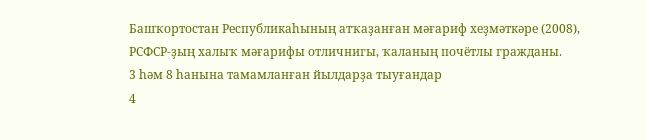Башҡортостан Республикаһының атҡаҙанған мәғариф хеҙмәткәре (2008), РСФСР-ҙың халыҡ мәғарифы отличнигы, ҡаланың почётлы гражданы.
3 һәм 8 һанына тамамланған йылдарҙа тыуғандар
4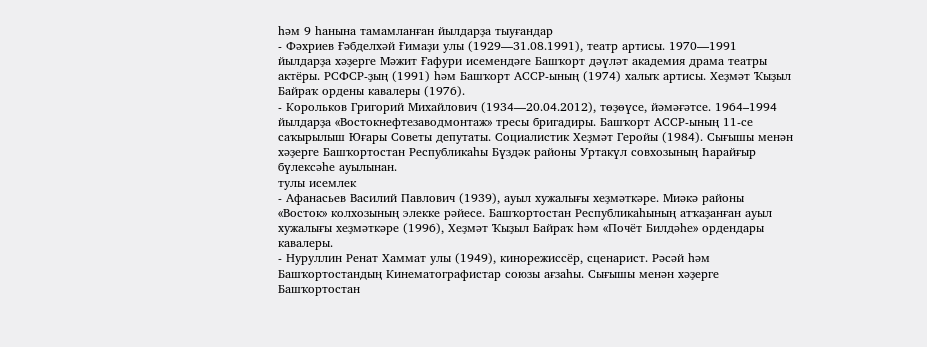һәм 9 һанына тамамланған йылдарҙа тыуғандар
- Фәхриев Ғәбделхәй Ғимаҙи улы (1929—31.08.1991), театр артисы. 1970—1991 йылдарҙа хәҙерге Мәжит Ғафури исемендәге Башҡорт дәүләт академия драма театры актёры. РСФСР-ҙың (1991) һәм Башҡорт АССР-ының (1974) халыҡ артисы. Хеҙмәт Ҡыҙыл Байраҡ ордены кавалеры (1976).
- Корольков Григорий Михайлович (1934—20.04.2012), төҙөүсе, йәмәғәтсе. 1964–1994 йылдарҙа «Востокнефтезаводмонтаж» тресы бригадиры. Башҡорт АССР-ының 11-се саҡырылыш Юғары Советы депутаты. Социалистик Хеҙмәт Геройы (1984). Сығышы менән хәҙерге Башҡортостан Республикаһы Бүздәк районы Уртакүл совхозының Һарайғыр бүлексәһе ауылынан.
тулы исемлек
- Афанасьев Василий Павлович (1939), ауыл хужалығы хеҙмәткәре. Миәкә районы «Восток» колхозының элекке рәйесе. Башҡортостан Республикаһының атҡаҙанған ауыл хужалығы хеҙмәткәре (1996), Хеҙмәт Ҡыҙыл Байраҡ һәм «Почёт Билдәһе» ордендары кавалеры.
- Нуруллин Ренат Хаммат улы (1949), кинорежиссёр, сценарист. Рәсәй һәм Башҡортостандың Кинематографистар союзы ағзаһы. Сығышы менән хәҙерге Башҡортостан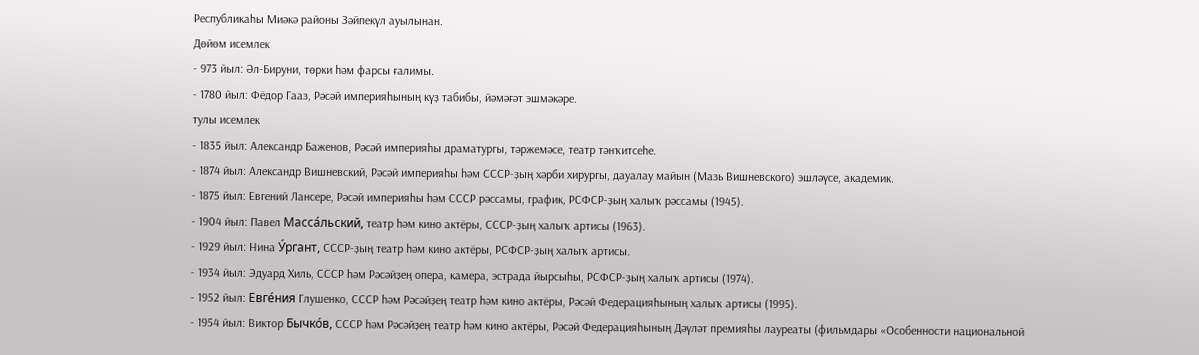Республикаһы Миәкә районы Зәйпекүл ауылынан.
Дөйөм исемлек
- 973 йыл: Әл-Бируни, төрки һәм фарсы ғалимы.
- 1780 йыл: Фёдор Гааз, Рәсәй империяһының күҙ табибы, йәмәғәт эшмәкәре.
тулы исемлек
- 1835 йыл: Александр Баженов, Рәсәй империяһы драматургы, тәржемәсе, театр тәнҡитсеһе.
- 1874 йыл: Александр Вишневский, Рәсәй империяһы һәм СССР-ҙың хәрби хирургы, дауалау майын (Мазь Вишневского) эшләүсе, академик.
- 1875 йыл: Евгений Лансере, Рәсәй империяһы һәм СССР рәссамы, график, РСФСР-ҙың халыҡ рәссамы (1945).
- 1904 йыл: Павел Масса́льский, театр һәм кино актёры, СССР-ҙың халыҡ артисы (1963).
- 1929 йыл: Нина У́ргант, СССР-ҙың театр һәм кино актёры, РСФСР-ҙың халыҡ артисы.
- 1934 йыл: Эдуард Хиль, СССР һәм Рәсәйҙең опера, камера, эстрада йырсыһы, РСФСР-ҙың халыҡ артисы (1974).
- 1952 йыл: Евге́ния Глушенко, СССР һәм Рәсәйҙең театр һәм кино актёры, Рәсәй Федерацияһының халыҡ артисы (1995).
- 1954 йыл: Виктор Бычко́в, СССР һәм Рәсәйҙең театр һәм кино актёры, Рәсәй Федерацияһының Дәүләт премияһы лауреаты (фильмдары «Особенности национальной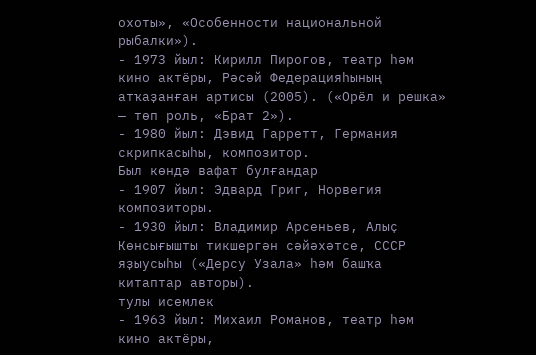охоты», «Особенности национальной рыбалки»).
- 1973 йыл: Кирилл Пирогов, театр һәм кино актёры, Рәсәй Федерацияһының атҡаҙанған артисы (2005). («Орёл и решка» — төп роль, «Брат 2»).
- 1980 йыл: Дэвид Гарретт, Германия скрипкасыһы, композитор.
Был көндә вафат булғандар
- 1907 йыл: Эдвард Григ, Норвегия композиторы.
- 1930 йыл: Владимир Арсеньев, Алыҫ Көнсығышты тикшергән сәйәхәтсе, СССР яҙыусыһы («Дерсу Узала» һәм башҡа китаптар авторы).
тулы исемлек
- 1963 йыл: Михаил Романов, театр һәм кино актёры,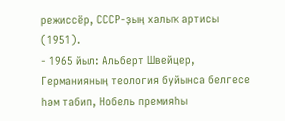режиссёр, СССР-ҙың халыҡ артисы (1951).
- 1965 йыл: Альберт Швейцер, Германияның теология буйынса белгесе һәм табип, Нобель премияһы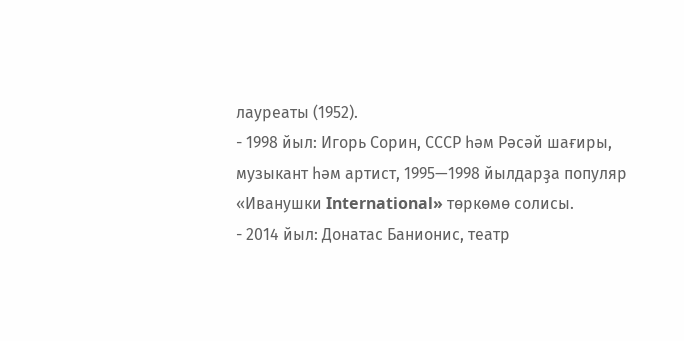лауреаты (1952).
- 1998 йыл: Игорь Сорин, СССР һәм Рәсәй шағиры, музыкант һәм артист, 1995—1998 йылдарҙа популяр «Иванушки International» төркөмө солисы.
- 2014 йыл: Донатас Банионис, театр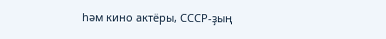һәм кино актёры, СССР-ҙың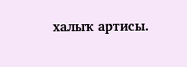халыҡ артисы.